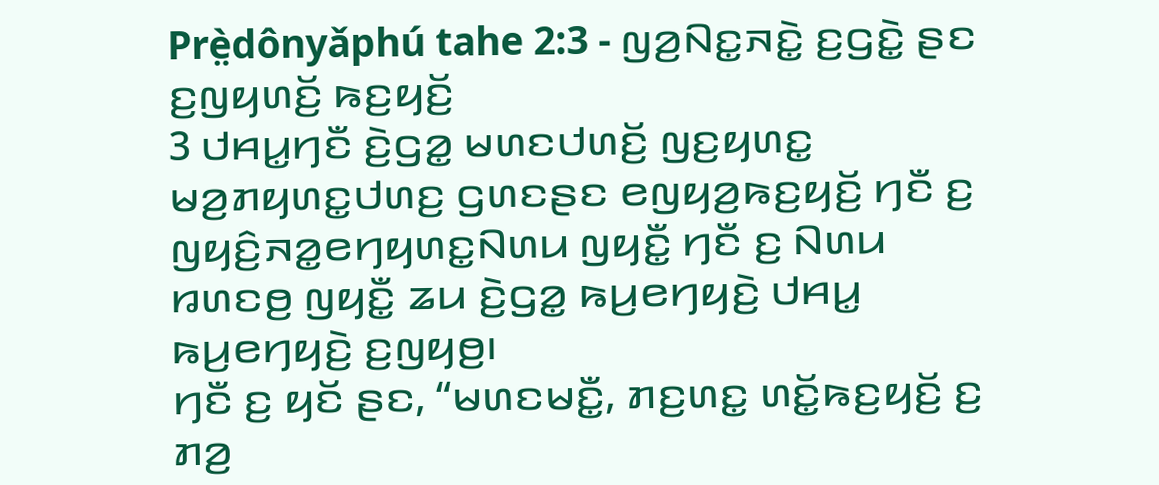Prè̤dônyǎphú tahe 2:3 - ꤜꤤ꤬ꤡꤢ꤭ꤏꤢꤧ꤭ ꤢ꤬ꤞꤢꤧ꤭ ꤔꤢ ꤢ꤬ꤜꤟꤛꤢꤩ꤬ ꤒꤢ꤬ꤟꤢꤩ꤬
3 ꤓꤌꤣ꤭ꤚꤢꤪ ꤢꤧ꤬ꤞꤤ꤭ ꤗꤛꤢꤓꤛꤢꤩ꤬ ꤜꤢ꤬ꤟꤛꤢ꤭ ꤗꤤ꤬ꤊꤟꤛꤢ꤭ꤓꤛꤢ꤬ ꤞꤛꤢꤔꤢ ꤕꤜꤟꤤ꤬ꤒꤢ꤬ꤟꤢꤩ꤬ ꤚꤢꤪ ꤢ꤬ ꤜꤟꤢꤨ꤬ꤏꤤ꤭ꤕꤚꤟꤛꤢ꤭ꤡꤛꤣ ꤜꤟꤢꤪ꤭ ꤚꤢꤪ ꤢ꤬ ꤡꤛꤣ ꤙꤛꤢꤥ꤬ ꤜꤟꤢꤪ꤭ ꤘꤣ ꤢꤧ꤬ꤞꤤ꤭ ꤒꤣ꤬ꤕꤚꤟꤢꤧ꤬ ꤓꤌꤣ꤭ ꤒꤣ꤬ꤕꤚꤟꤢꤧ꤬ ꤢ꤬ꤜꤟꤥ꤬꤯
ꤚꤢꤪ ꤢ꤬ ꤟꤢꤩ ꤔꤢ, “ꤗꤛꤢꤗꤢꤪ꤭, ꤊꤢ꤬ꤛꤢ꤭ ꤛꤢꤩ꤭ꤒꤢ꤬ꤟꤢꤩ꤬ ꤢ꤬ ꤊꤤ꤬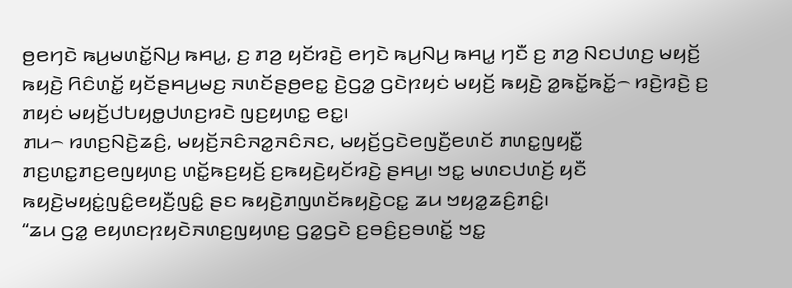ꤥ꤬ꤕꤚꤢꤧ ꤒꤣ꤬ꤗꤛꤢꤩ꤭ꤡꤣ꤬ ꤒꤌꤣ꤭, ꤢ꤬ ꤊꤤ꤬ ꤟꤢꤩꤙꤢꤧ꤬ ꤕꤚꤢꤧ ꤒꤣ꤬ꤡꤣ꤬ ꤒꤌꤣ꤭ ꤚꤢꤪ ꤢ꤬ ꤊꤤ꤬ ꤡꤢꤓꤛꤢ꤬ ꤗꤟꤢꤩ꤬ ꤒꤟꤢꤧ꤬ ꤖꤢꤨꤛꤢꤩ꤭ ꤟꤢꤩꤔꤌꤣ꤬ꤗꤢ꤬ ꤏꤛꤢꤩꤔꤥ꤬ꤕꤢ꤭ ꤢꤧ꤬ꤞꤤ꤭ ꤞꤢꤧꤐꤟꤢꤦ ꤗꤟꤢꤩ꤬ ꤒꤟꤢꤧ꤬ ꤤ꤭ꤒꤢꤩ꤭ꤒꤢꤩ꤭꤮ ꤙꤢꤧ꤬ꤙꤢꤧ꤬ ꤢ꤬ ꤊꤟꤢꤦ ꤗꤟꤢꤩ꤬ꤓꤝꤟꤥ꤭ꤓꤛꤢ꤬ꤙꤢꤧ ꤜꤢ꤬ꤟꤛꤢ꤭ ꤕꤢ꤭꤯
ꤊꤣ꤮ ꤙꤛꤢ꤬ꤡꤢꤧ꤬ꤘꤢꤨ꤬, ꤗꤟꤢꤩ꤬ꤏꤢꤨꤏꤤ꤭ꤏꤢꤨꤏꤢ, ꤗꤟꤢꤩ꤬ꤞꤢꤧꤕꤜꤢꤪ꤬ꤕꤛꤢꤩ ꤊꤛꤢ꤭ꤜꤟꤢꤪ꤭ ꤊꤢ꤬ꤛꤢ꤭ꤊꤢ꤬ꤕꤜꤟꤛꤢ꤬ ꤛꤢꤩ꤭ꤒꤢ꤬ꤟꤢꤩ꤬ ꤢ꤬ꤒꤟꤢꤧ꤬ꤟꤢꤩꤙꤢꤧ꤬ ꤔꤌꤣ꤬꤯ ꤠꤢ꤭ ꤗꤛꤢꤓꤛꤢꤩ꤬ ꤟꤢꤪ ꤒꤟꤢꤧ꤬ꤗꤟꤢꤦ꤭ꤜꤢꤨ꤭ꤕꤟꤢꤪ꤬ꤜꤢꤨ꤭ ꤔꤢ ꤒꤟꤢꤧ꤬ꤊꤜꤛꤢꤩꤒꤟꤢꤧ꤬ꤍꤢ꤭ ꤘꤣ ꤠꤟꤤ꤭ꤘꤢꤨ꤬ꤊꤢꤨ꤭꤯
“ꤘꤣ ꤞꤤ꤭ ꤕꤟꤛꤢꤐꤟꤢꤧꤏꤛꤢ꤬ꤜꤟꤛꤢ꤬ ꤞꤤ꤭ꤞꤢꤧ ꤢ꤬ꤋꤢꤨ꤬ꤢ꤬ꤋꤛꤢꤩ꤭ ꤠꤢ꤭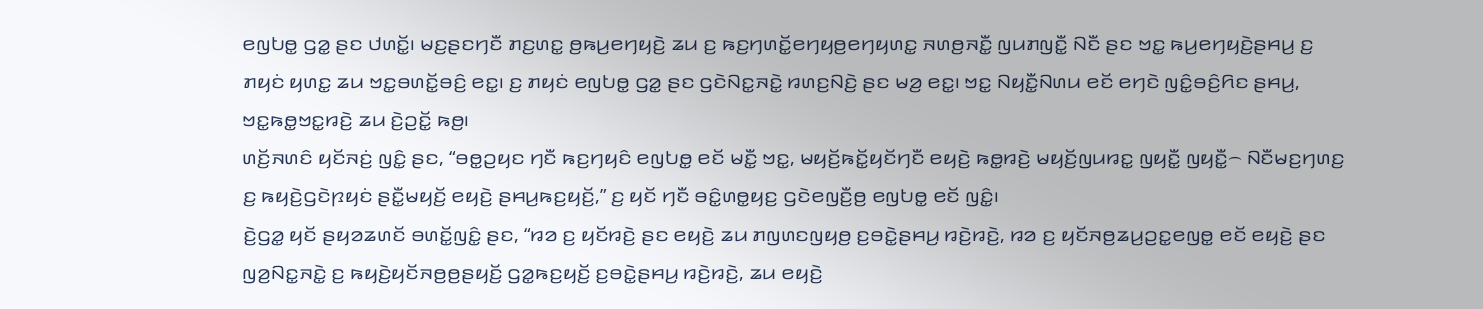ꤕꤜꤝꤥ꤭ ꤞꤤ꤭ ꤔꤢ ꤓꤛꤢꤩ꤭꤯ ꤗꤢ꤬ꤔꤢꤚꤢꤪ ꤊꤢ꤬ꤛꤢ꤭ ꤥ꤬ꤒꤣ꤬ꤕꤚꤟꤢꤧ꤬ ꤘꤣ ꤢ꤬ ꤒꤢ꤬ꤚꤛꤢꤩ꤭ꤕꤚꤟꤥ꤬ꤕꤚꤟꤛꤢ꤭ ꤏꤛꤥ꤬ꤏꤢꤪ꤭ ꤜꤣꤊꤜꤢꤪ꤭ ꤡꤢꤪ ꤔꤢ ꤠꤢ꤭ ꤒꤣ꤬ꤕꤚꤟꤢꤧ꤬ꤔꤌꤣ꤬ ꤢ꤬ ꤊꤟꤢꤦ ꤟꤛꤢ꤭ ꤘꤣ ꤠꤢ꤭ꤋꤛꤢꤩ꤭ꤋꤢꤨ꤬ ꤕꤢ꤭꤯ ꤢ꤬ ꤊꤟꤢꤦ ꤕꤜꤝꤥ꤭ ꤞꤤ꤭ ꤔꤢ ꤞꤢꤧꤡꤢ꤭ꤏꤢꤧ꤭ ꤙꤛꤢ꤬ꤡꤢꤧ꤬ ꤔꤢ ꤗꤤ꤬ ꤕꤢ꤭꤯ ꤠꤢ꤭ ꤡꤟꤢꤪ꤭ꤡꤛꤣ ꤕꤢꤩ ꤕꤚꤢꤧ ꤜꤢꤨ꤭ꤋꤢꤨ꤬ꤖꤢ ꤔꤌꤣ꤬, ꤠꤢ꤭ꤒꤥ꤭ꤠꤢ꤭ꤙꤢꤧ꤬ ꤘꤣ ꤢꤧ꤬ꤑꤢꤩ꤭ ꤒꤥ꤬꤯
ꤛꤢꤩ꤬ꤏꤛꤢꤨ ꤟꤢꤩꤏꤢꤦ꤬ ꤜꤢꤨ꤭ ꤔꤢ, “ꤋꤥ꤭ꤑꤟꤢ ꤚꤢꤪ ꤒꤢ꤬ꤚꤟꤢꤨ ꤕꤜꤝꤥ꤭ ꤕꤢꤩ ꤗꤢꤪ꤭ ꤠꤢ꤭, ꤗꤟꤢꤩ꤬ꤒꤢꤩ꤭ꤟꤢꤩꤚꤢꤪ ꤕꤟꤢꤧ꤬ ꤒꤥ꤭ꤙꤢꤧ꤬ ꤗꤟꤢꤩ꤬ꤜꤣꤙꤢ꤭ ꤜꤟꤢꤪ꤭ ꤜꤟꤢꤪ꤭꤮ ꤡꤢꤪꤗꤢ꤬ꤚꤛꤢ꤬ ꤢ꤬ ꤒꤟꤢꤧ꤬ꤞꤢꤧꤐꤟꤢꤦ ꤔꤢꤪ꤭ꤗꤟꤢꤩ꤬ ꤕꤟꤢꤧ꤬ ꤔꤌꤣ꤬ꤒꤢ꤬ꤟꤢꤩ꤬,” ꤢ꤬ ꤟꤢꤩ ꤚꤢꤪ ꤋꤢꤨ꤭ꤛꤥ꤭ꤟꤢ꤬ ꤞꤢꤧꤕꤜꤢꤪ꤬ꤥ꤬ ꤕꤜꤝꤥ꤭ ꤕꤢꤩ ꤜꤢꤨ꤭꤯
ꤢꤧ꤬ꤞꤤ꤭ ꤟꤢꤩ ꤔꤟꤤꤘꤛꤢꤩ ꤋꤛꤢꤩ꤭ꤜꤢꤨ꤭ ꤔꤢ, “ꤙꤤ ꤢ꤬ ꤟꤢꤩꤙꤢꤧ꤬ ꤔꤢ ꤕꤟꤢꤧ꤬ ꤘꤣ ꤊꤜꤛꤢꤜꤟꤥ꤬ ꤢ꤬ꤋꤢꤧ꤭ꤔꤌꤣ꤬ ꤙꤢꤧ꤬ꤙꤢꤧ꤬, ꤙꤤ ꤢ꤬ ꤟꤢꤩꤏꤥ꤬ꤘꤣ꤬ꤑꤢ꤭ꤕꤜꤥ꤭ ꤕꤢꤩ ꤕꤟꤢꤧ꤬ ꤔꤢ ꤜꤤ꤬ꤡꤢ꤭ꤏꤢꤧ꤭ ꤢ꤬ ꤒꤟꤢꤧ꤬ꤟꤢꤩꤏꤥ꤬ꤥ꤬ꤔꤟꤢꤩ꤬ ꤞꤤ꤭ꤒꤢ꤬ꤟꤢꤩ꤬ ꤢ꤬ꤋꤢꤧ꤭ꤔꤌꤣ꤬ ꤙꤢꤧ꤬ꤙꤢꤧ꤬, ꤘꤣ ꤕꤟꤢꤧ꤬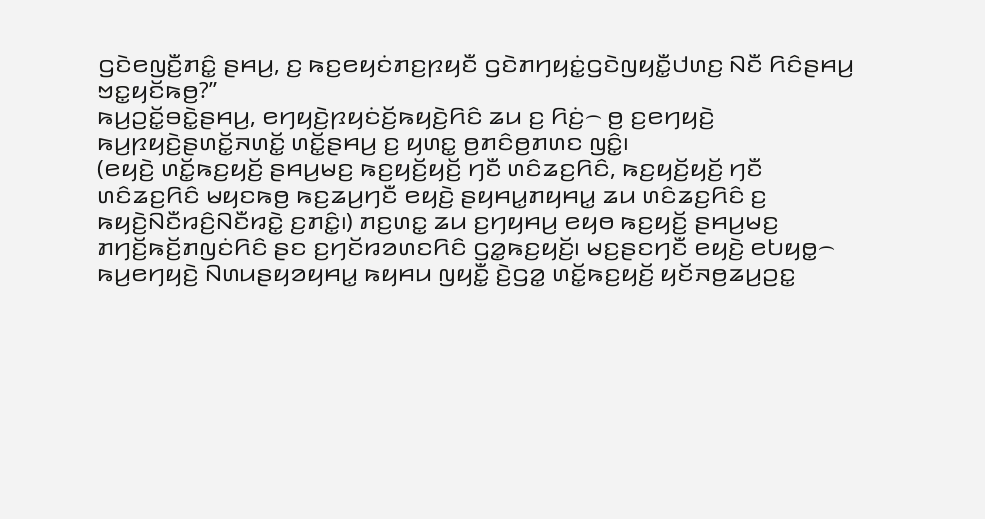ꤞꤢꤧꤕꤜꤢꤪ꤬ꤊꤢꤨ꤭ ꤔꤌꤣ꤬, ꤢ꤬ ꤒꤢ꤬ꤕꤟꤢꤦꤊꤢ꤬ꤐꤟꤢꤪ ꤞꤢꤧꤊꤚꤟꤢꤦ꤭ꤞꤢꤧꤜꤟꤢꤪ꤭ꤓꤛꤢ꤬ ꤡꤢꤪ ꤖꤢꤨꤔꤌꤣ꤬ ꤠꤢ꤭ꤟꤢꤩꤒꤥ꤬?”
ꤒꤣ꤬ꤑꤢꤩ꤭ꤋꤢꤧ꤭ꤔꤌꤣ꤬, ꤕꤚꤟꤢꤧ꤬ꤐꤟꤢꤦꤢꤩ꤬ꤒꤟꤢꤧ꤬ꤖꤢꤨ ꤘꤣ ꤢ꤬ ꤖꤢꤦ꤬꤮ ꤥ꤬ ꤢ꤬ꤕꤚꤟꤢꤧ꤬ ꤒꤣ꤬ꤐꤟꤢꤧ꤬ꤔꤛꤢꤩ꤭ꤏꤛꤢꤩ꤭ ꤛꤢꤩ꤭ꤔꤌꤣ꤬ ꤢ꤬ ꤟꤛꤢ꤭ ꤥ꤬ꤊꤢꤨꤥ꤬ꤊꤛꤢ ꤜꤢꤨ꤭꤯
(ꤕꤟꤢꤧ꤬ ꤛꤢꤩ꤭ꤒꤢ꤬ꤟꤢꤩ꤬ ꤔꤌꤣ꤬ꤗꤢ꤬ ꤒꤢ꤬ꤟꤢꤩ꤬ꤟꤢꤩ꤬ ꤚꤢꤪ ꤛꤢꤨꤘꤢ꤬ꤖꤢꤨ, ꤒꤢ꤬ꤟꤢꤩ꤬ꤟꤢꤩ꤬ ꤚꤢꤪ ꤛꤢꤨꤘꤢ꤬ꤖꤢꤨ ꤗꤟꤢꤒꤥ꤬ ꤒꤢ꤬ꤘꤣ꤬ꤚꤢꤪ ꤕꤟꤢꤧ꤬ ꤔꤟꤌꤣ꤭ꤊꤟꤌꤣ꤭ ꤘꤣ ꤛꤢꤨꤘꤢ꤬ꤖꤢꤨ ꤢ꤬ ꤒꤟꤢꤧ꤬ꤡꤢꤪꤙꤢꤨ꤬ꤡꤢꤪꤙꤢꤧ꤭ ꤢ꤬ꤊꤢꤨ꤭꤯) ꤊꤢ꤬ꤛꤢ꤭ ꤘꤣ ꤢ꤬ꤚꤟꤌꤣ꤬ ꤕꤟꤥ ꤒꤢ꤬ꤟꤢꤩ꤬ ꤔꤌꤣ꤬ꤗꤢ꤬ ꤊꤚꤢꤩ꤬ꤒꤢꤩ꤬ꤊꤜꤢꤦꤖꤢꤨ ꤔꤢ ꤢ꤬ꤚꤢꤩꤙꤤꤛꤢꤖꤢꤨ ꤞꤤ꤭ꤒꤢ꤬ꤟꤢꤩ꤬꤯ ꤗꤢ꤬ꤔꤢꤚꤢꤪ ꤕꤟꤢꤧ꤬ ꤕꤝꤟꤥ꤭꤮ ꤒꤣ꤬ꤕꤚꤟꤢꤧ꤬ ꤡꤛꤣꤔꤟꤤꤟꤌꤣ꤭ ꤒꤟꤌꤣ ꤜꤟꤢꤪ꤭ ꤢꤧ꤬ꤞꤤ꤭ ꤛꤢꤩ꤭ꤒꤢ꤬ꤟꤢꤩ꤬ ꤟꤢꤩꤏꤥ꤬ꤘꤣ꤬ꤑꤢ꤭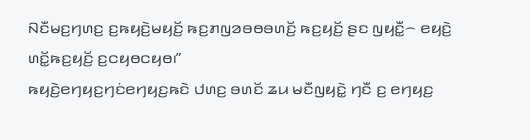ꤡꤢꤪꤗꤢ꤬ꤚꤛꤢ꤬ ꤢ꤬ꤒꤟꤢꤧ꤬ꤗꤟꤢꤩ꤬ ꤒꤢ꤬ꤊꤜꤤꤋꤥꤋꤛꤢꤩ꤬ ꤒꤢ꤬ꤟꤢꤩ꤬ ꤔꤢ ꤜꤟꤢꤪ꤭꤮ ꤕꤟꤢꤧ꤬ ꤛꤢꤩ꤭ꤒꤢ꤬ꤟꤢꤩ꤬ ꤢ꤬ꤍꤟꤥꤍꤟꤥ꤯”
ꤒꤟꤢꤧ꤬ꤕꤚꤟꤢ꤬ꤚꤢꤦꤕꤚꤟꤢ꤬ꤒꤢꤧ ꤓꤛꤢ꤬ ꤋꤛꤢꤩ ꤘꤣ ꤗꤢꤪꤜꤟꤢꤧ꤭ ꤚꤢꤪ ꤢ꤬ ꤕꤚꤟꤢ꤬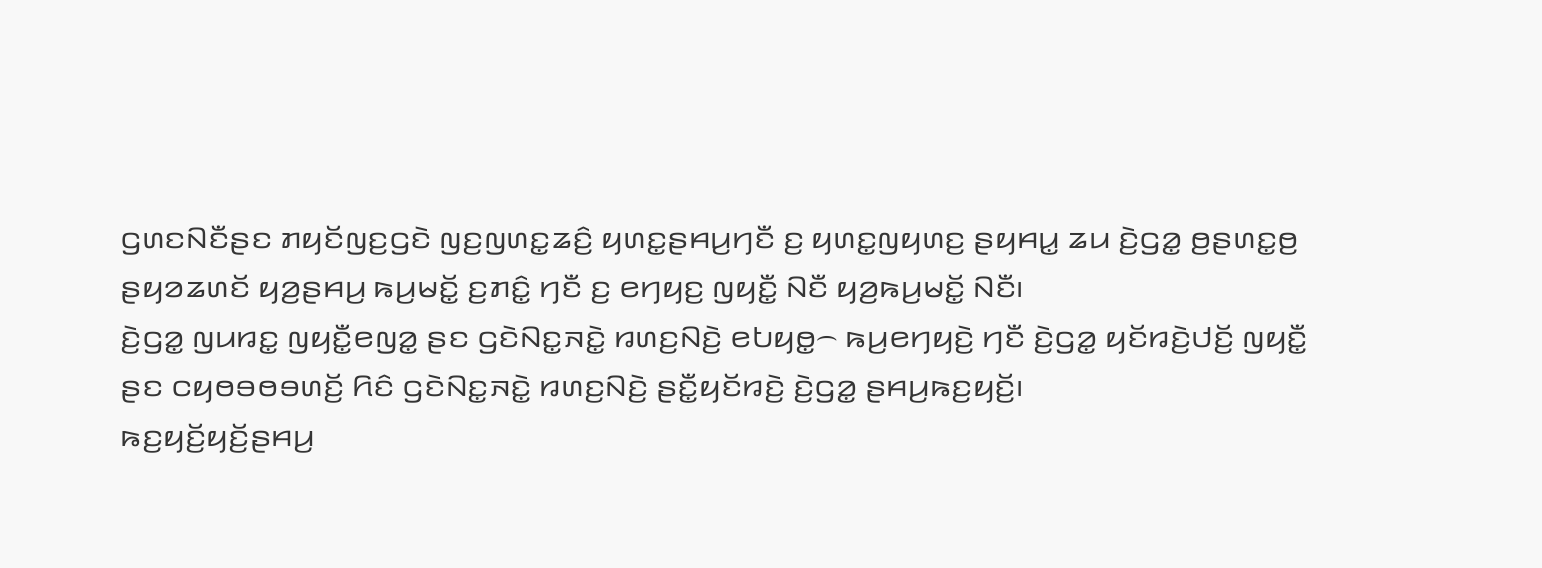ꤞꤛꤢꤡꤢꤪꤔꤢ ꤊꤟꤢꤩꤜꤢ꤬ꤞꤢꤧ ꤜꤢ꤬ꤜꤛꤢ꤭ꤘꤢꤨ꤬ ꤟꤛꤢ꤭ꤔꤌꤣ꤬ꤚꤢꤪ ꤢ꤬ ꤟꤛꤢ꤭ꤜꤟꤛꤢ꤬ ꤔꤟꤌꤣ꤭ ꤘꤣ ꤢꤧ꤬ꤞꤤ꤭ ꤥ꤬ꤔꤛꤢ꤭ꤥ꤬ ꤔꤟꤤꤘꤛꤢꤩ ꤟꤤ꤬ꤔꤌꤣ꤬ ꤒꤣ꤬ꤗꤢꤩ꤭ ꤢ꤬ꤊꤢꤨ꤭ ꤚꤢꤪ ꤢ꤬ ꤕꤚꤟꤢ꤬ ꤜꤟꤢꤪ꤭ ꤡꤢꤪ ꤟꤤ꤬ꤒꤣ꤬ꤗꤢꤩ꤭ ꤡꤢꤪ꤯
ꤢꤧ꤬ꤞꤤ꤭ ꤜꤣꤙꤢ꤭ ꤜꤟꤢꤪ꤭ꤕꤜꤤ꤭ ꤔꤢ ꤞꤢꤧꤡꤢ꤭ꤏꤢꤧ꤭ ꤙꤛꤢ꤬ꤡꤢꤧ꤬ ꤕꤝꤟꤥ꤭꤮ ꤒꤣ꤬ꤕꤚꤟꤢꤧ꤬ ꤚꤢꤪ ꤢꤧ꤬ꤞꤤ꤭ ꤟꤢꤩꤙꤢꤧ꤬ꤓꤢꤩ꤬ ꤜꤟꤢꤪ꤭ ꤔꤢ ꤍꤟꤥꤋꤥꤋꤛꤢꤩ꤬ ꤖꤢꤨ ꤞꤢꤧꤡꤢ꤭ꤏꤢꤧ꤭ ꤙꤛꤢ꤬ꤡꤢꤧ꤬ ꤔꤢꤪ꤭ꤟꤢꤩꤙꤢꤧ꤬ ꤢꤧ꤬ꤞꤤ꤭ ꤔꤌꤣ꤬ꤒꤢ꤬ꤟꤢꤩ꤬꤯
ꤒꤢ꤬ꤟꤢꤩ꤬ꤟꤢꤩ꤬ꤔꤌꤣ꤬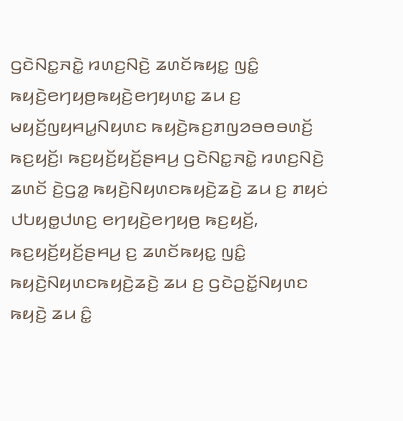ꤞꤢꤧꤡꤢ꤭ꤏꤢꤧ꤭ ꤙꤛꤢ꤬ꤡꤢꤧ꤬ ꤘꤛꤢꤩꤒꤟꤢ꤭ ꤜꤢꤨ꤭ ꤒꤟꤢꤧ꤬ꤕꤚꤟꤥ꤬ꤒꤟꤢꤧ꤬ꤕꤚꤟꤛꤢ꤭ ꤘꤣ ꤢ꤬ ꤗꤟꤢꤩ꤬ꤜꤟꤌꤣ꤭ꤡꤟꤛꤢ ꤒꤟꤢꤧ꤬ꤒꤢ꤬ꤊꤜꤤꤋꤥꤋꤛꤢꤩ꤬ ꤒꤢ꤬ꤟꤢꤩ꤬꤯ ꤒꤢ꤬ꤟꤢꤩ꤬ꤟꤢꤩ꤬ꤔꤌꤣ꤬ ꤞꤢꤧꤡꤢ꤭ꤏꤢꤧ꤭ ꤙꤛꤢ꤬ꤡꤢꤧ꤬ ꤘꤛꤢꤩ ꤢꤧ꤬ꤞꤤ꤭ ꤒꤟꤢꤧ꤬ꤡꤟꤛꤢꤒꤟꤢꤧ꤬ꤘꤢꤧ꤬ ꤘꤣ ꤢ꤬ ꤊꤟꤢꤦ ꤓꤝꤟꤥ꤭ꤓꤛꤢ꤬ ꤕꤚꤟꤢꤧ꤬ꤕꤚꤟꤥ꤬ ꤒꤢ꤬ꤟꤢꤩ꤬, ꤒꤢ꤬ꤟꤢꤩ꤬ꤟꤢꤩ꤬ꤔꤌꤣ꤬ ꤢ꤬ ꤘꤛꤢꤩꤒꤟꤢ꤭ ꤜꤢꤨ꤭ ꤒꤟꤢꤧ꤬ꤡꤟꤛꤢꤒꤟꤢꤧ꤬ꤘꤢꤧ꤬ ꤘꤣ ꤢ꤬ ꤞꤢꤧꤑꤢꤩ꤭ꤡꤟꤛꤢ ꤒꤟꤢꤧ꤬ ꤘꤣ ꤢꤨ꤭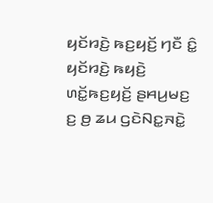ꤟꤢꤩꤙꤢꤧ꤬ ꤒꤢ꤬ꤟꤢꤩ꤬ ꤚꤢꤪ ꤢꤨ꤭ ꤟꤢꤩꤙꤢꤧ꤬ ꤒꤟꤢꤧ꤬ ꤛꤢꤩ꤭ꤒꤢ꤬ꤟꤢꤩ꤬ ꤔꤌꤣ꤬ꤗꤢ꤬ ꤢ꤬ ꤥ꤬ ꤘꤣ ꤞꤢꤧꤡꤢ꤭ꤏꤢꤧ꤭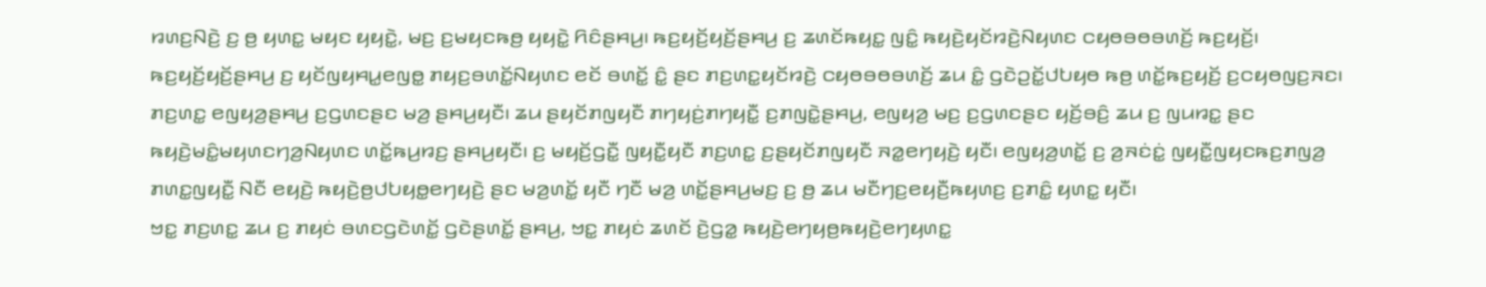ꤙꤛꤢ꤬ꤡꤢꤧ꤬ ꤢ꤬ ꤥ꤬ ꤟꤛꤢ꤭ ꤗꤟꤢ ꤟꤟꤢꤧ꤭, ꤗꤢ꤬ ꤢ꤬ꤗꤟꤢꤒꤥ꤬ ꤟꤟꤢꤧ꤭ ꤖꤢꤨꤔꤌꤣ꤬꤯ ꤒꤢ꤬ꤟꤢꤩ꤬ꤟꤢꤩ꤬ꤔꤌꤣ꤬ ꤢ꤬ ꤘꤛꤢꤩꤒꤟꤢ꤭ ꤜꤢꤨ꤭ ꤒꤟꤢꤧ꤬ꤟꤢꤩꤙꤢꤧ꤬ꤡꤟꤛꤢ ꤍꤟꤥꤋꤥꤋꤛꤢꤩ꤬ ꤒꤢ꤬ꤟꤢꤩ꤬꤯ ꤒꤢ꤬ꤟꤢꤩ꤬ꤟꤢꤩ꤬ꤔꤌꤣ꤬ ꤢ꤬ ꤟꤢꤩꤜꤟꤌꤣ꤭ꤕꤜꤥ꤭ ꤊꤟꤢ꤬ꤋꤛꤢꤩ꤭ꤡꤟꤛꤢ ꤕꤢꤩ ꤋꤛꤢꤩ꤭ ꤢꤨ꤭ ꤔꤢ ꤊꤢ꤬ꤛꤢ꤭ꤟꤢꤩꤙꤢꤧ꤬ ꤍꤟꤥꤋꤥꤋꤛꤢꤩ꤬ ꤘꤣ ꤢꤨ꤭ ꤞꤢꤧꤑꤢꤩ꤭ꤓꤝꤟꤥ ꤒꤥ꤬ ꤛꤢꤩ꤭ꤒꤢ꤬ꤟꤢꤩ꤬ ꤢ꤬ꤍꤟꤥꤜꤢ꤬ꤏꤢ꤯
ꤊꤢ꤬ꤛꤢ꤭ ꤕꤜꤟꤤ꤬ꤔꤌꤣ꤬ ꤢ꤬ꤞꤛꤢꤔꤢ ꤗꤤ꤬ ꤔꤌꤣ꤬ꤟꤢꤪ꤯ ꤘꤣ ꤔꤟꤢꤩꤊꤜꤟꤢꤪ ꤊꤚꤟꤢꤦ꤬ꤊꤚꤟꤢꤪ꤭ ꤢ꤬ꤊꤜꤢꤧ꤭ꤔꤌꤣ꤬, ꤕꤜꤟꤤ꤬ ꤗꤢ꤬ ꤢ꤬ꤞꤛꤢꤔꤢ ꤟꤢꤩ꤬ꤋꤢꤨ꤬ ꤘꤣ ꤢ꤬ ꤜꤣꤙꤢ꤭ ꤔꤢ ꤒꤟꤢꤧ꤬ꤗꤢꤨ꤭ꤗꤟꤛꤢꤚꤤ꤬ꤡꤟꤛꤢ ꤛꤢꤩ꤭ꤒꤣ꤬ꤙꤢ꤬ ꤔꤌꤣ꤬ꤟꤢꤪ꤯ ꤢ꤬ ꤗꤟꤢꤩ꤬ꤞꤢꤪ꤭ ꤜꤟꤢꤪ꤭ꤟꤢꤪ ꤊꤢ꤬ꤛꤢ꤭ ꤢ꤬ꤔꤟꤢꤩꤊꤜꤟꤢꤪ ꤏꤤ꤭ꤕꤚꤟꤢꤧ꤬ ꤟꤢꤪ꤯ ꤕꤜꤟꤤ꤬ꤛꤢꤩ꤭ ꤢ꤬ ꤤ꤬ꤏꤢꤦꤢꤦ꤭ ꤜꤟꤢꤪ꤭ꤜꤟꤢꤒꤢ꤬ꤊꤜꤤ꤬ ꤊꤛꤢ꤭ꤜꤟꤢꤪ꤭ ꤡꤢꤪ ꤕꤟꤢꤧ꤬ ꤒꤟꤢꤧ꤬ꤥ꤬ꤓꤝꤟꤥ꤭ꤕꤚꤟꤢꤧ꤬ ꤔꤢ ꤗꤤ꤬ꤛꤢꤩ꤭ ꤟꤢꤪ ꤚꤢꤪ ꤗꤤ꤬ ꤛꤢꤩ꤭ꤔꤌꤣ꤬ꤗꤢ꤬ ꤢ꤬ ꤥ꤬ ꤘꤣ ꤗꤢꤪꤚꤢ꤬ꤕꤟꤢꤪ꤬ꤒꤟꤛꤢ꤬ ꤢ꤬ꤊꤢꤨ꤭ ꤟꤛꤢ꤭ ꤟꤢꤪ꤯
ꤠꤢ꤭ ꤊꤢ꤬ꤛꤢ꤭ ꤘꤣ ꤢ꤬ ꤊꤟꤢꤦ ꤋꤛꤢꤞꤢꤧꤛꤢꤩ꤭ ꤞꤢꤧꤔꤛꤢꤩ꤭ ꤔꤌꤣ꤬, ꤠꤢ꤭ ꤊꤟꤢꤦ ꤘꤛꤢꤩ ꤢꤧ꤬ꤞꤤ꤭ ꤒꤟꤢꤧ꤬ꤕꤚꤟꤥ꤬ꤒꤟꤢꤧ꤬ꤕꤚꤟꤛꤢ꤭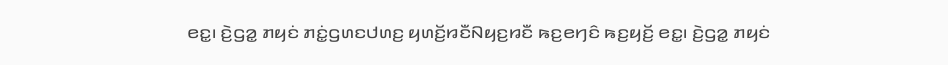ꤕꤢ꤭꤯ ꤢꤧ꤬ꤞꤤ꤭ ꤊꤟꤢꤦ ꤊꤢꤦ꤭ꤞꤛꤢꤓꤛꤢ꤬ ꤟꤛꤢꤩ꤬ꤙꤢꤪꤡꤟꤢ꤬ꤙꤢꤪ ꤒꤢ꤬ꤕꤚꤢꤨ ꤒꤢ꤬ꤟꤢꤩ꤬ ꤕꤢ꤭꤯ ꤢꤧ꤬ꤞꤤ꤭ ꤊꤟꤢꤦ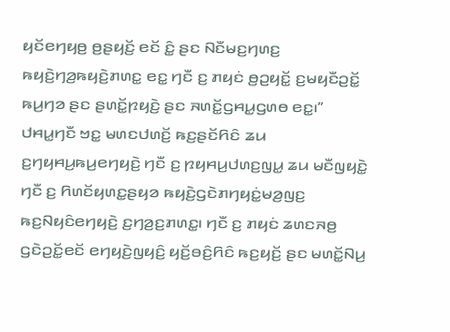ꤟꤢꤩꤕꤚꤟꤥ꤬ ꤥ꤬ꤔꤟꤢꤩ꤬ ꤕꤢꤩ ꤢꤨ꤭ ꤔꤢ ꤡꤢꤪꤗꤢ꤬ꤚꤛꤢ꤬ ꤒꤟꤢꤧ꤬ꤚꤤ꤬ꤒꤟꤢꤧ꤬ꤊꤛꤢ꤭ ꤕꤢ꤭ ꤚꤢꤪ ꤢ꤬ ꤊꤟꤢꤦ ꤥ꤬ꤑꤟꤢꤩ꤭ ꤢ꤬ꤗꤟꤢꤪꤑꤢꤩ꤭ ꤒꤣ꤬ꤚꤤ ꤔꤢ ꤔꤛꤢꤩ꤭ꤐꤟꤢꤧ꤬ ꤔꤢ ꤏꤛꤢꤩ꤭ꤞꤌꤣ꤭ꤞꤛꤥ ꤕꤢ꤭꤯”
ꤓꤌꤣ꤭ꤚꤢꤪ ꤠꤢ꤭ ꤗꤛꤢꤓꤛꤢꤩ꤬ ꤒꤢ꤬ꤔꤢꤩꤖꤢꤨ ꤘꤣ ꤢ꤬ꤚꤟꤌꤣ꤬ꤒꤣ꤬ꤕꤚꤟꤢꤧ꤬ ꤚꤢꤪ ꤢ꤬ ꤐꤟꤌꤣ꤬ꤓꤛꤢ꤬ꤜꤣ꤭ ꤘꤣ ꤗꤢꤪꤜꤟꤢꤧ꤭ ꤚꤢꤪ ꤢ꤬ ꤖꤛꤢꤩꤟꤛꤢ꤭ꤔꤟꤤ ꤒꤟꤢꤧ꤬ꤞꤢꤧꤊꤚꤟꤢꤦ꤭ꤗꤤ꤬ꤜꤢ꤬ ꤒꤢ꤬ꤡꤟꤢꤨꤕꤚꤟꤢꤧ꤬ ꤢ꤬ꤚꤤ꤬ꤢ꤬ꤊꤛꤢ꤭꤯ ꤚꤢꤪ ꤢ꤬ ꤊꤟꤢꤦ ꤘꤛꤢꤏꤥ꤬ ꤞꤢꤧꤑꤢꤩ꤭ꤕꤢꤩ ꤕꤚꤟꤢꤧ꤬ꤜꤟꤢꤨ꤬ ꤟꤢꤩ꤬ꤋꤢꤨ꤬ꤖꤢꤨ ꤒꤢ꤬ꤟꤢꤩ꤬ ꤔꤢ ꤗꤛꤢꤩ꤭ꤡꤣ꤬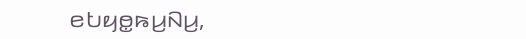ꤕꤝꤟꤥ꤭ꤒꤣ꤬ꤡꤣ꤬,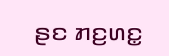ꤔꤢ ꤊꤢ꤬ꤛꤢ꤭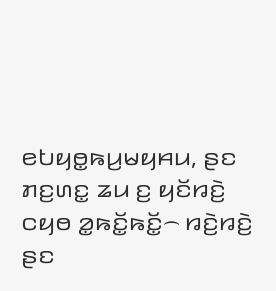ꤕꤝꤟꤥ꤭ꤒꤣ꤬ꤗꤟꤌꤣ, ꤔꤢ ꤊꤢ꤬ꤛꤢ꤭ ꤘꤣ ꤢ꤬ ꤟꤢꤩꤙꤢꤧ꤬ ꤍꤟꤥ ꤤ꤭ꤒꤢꤩ꤭ꤒꤢꤩ꤭꤮ ꤙꤢꤧ꤬ꤙꤢꤧ꤬ ꤔꤢ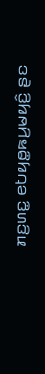ꤊꤢ꤬ꤛꤢ꤭ ꤕꤝꤟꤥ꤭ꤒꤣ꤬ꤗꤟꤢꤨ꤬ ꤔꤢ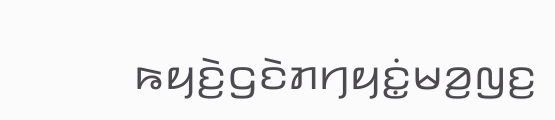ꤒꤟꤢꤧ꤬ꤞꤢꤧꤊꤚꤟꤢꤦ꤭ꤗꤤ꤬ꤜꤢ꤬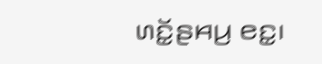ꤛꤢꤩ꤭ꤔꤌꤣ꤬ ꤕꤢ꤭꤯